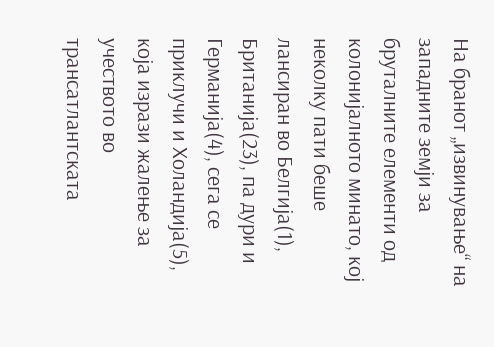На бранот „извинување“ на западните земји за бруталните елементи од колонијалното минато, кој неколку пати беше лансиран во Белгија(1), Британија(23), па дури и Германија(4), сега се приклучи и Холандија(5), која изрази жалење за учеството во трансатлантската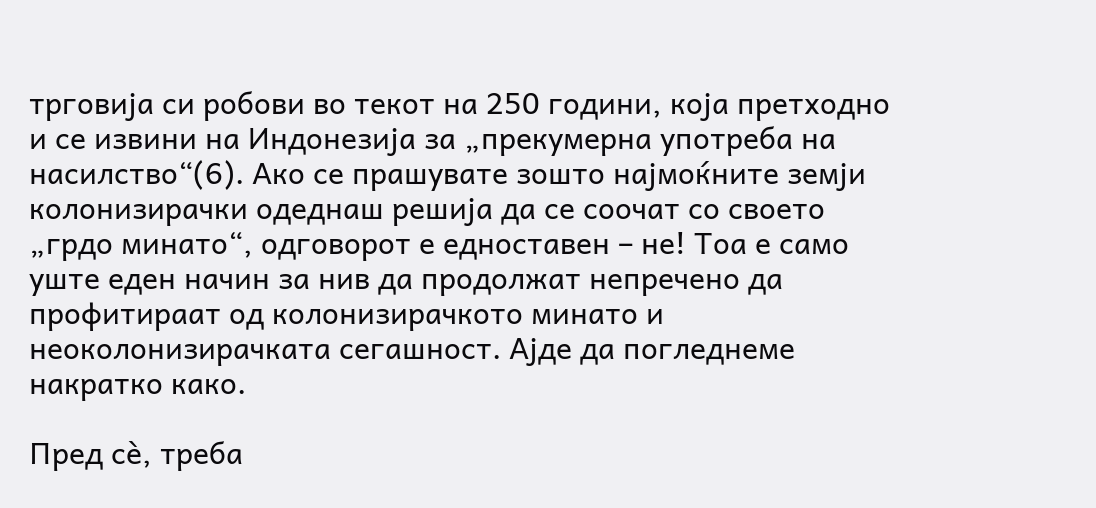трговија си робови во текот на 250 години, која претходно и се извини на Индонезија за „прекумерна употреба на насилство“(6). Ако се прашувате зошто најмоќните земји колонизирачки одеднаш решија да се соочат со своето „грдо минато“, одговорот е едноставен – не! Тоа е само уште еден начин за нив да продолжат непречено да профитираат од колонизирачкото минато и неоколонизирачката сегашност. Ајде да погледнеме накратко како.

Пред сè, треба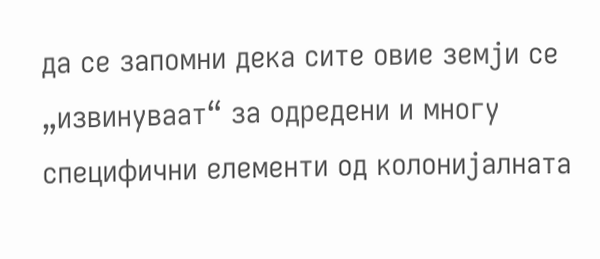да се запомни дека сите овие земји се „извинуваат“ за одредени и многу специфични елементи од колонијалната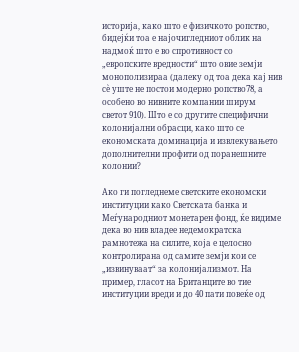историја, како што е физичкото ропство, бидејќи тоа е најочигледниот облик на надмоќ што е во спротивност со „европските вредности“ што овие земји монополизираа (далеку од тоа дека кај нив сè уште не постои модерно ропство78, а особено во нивните компании ширум светот 910). Што е со другите специфични колонијални обрасци, како што се економската доминација и извлекувањето дополнителни профити од поранешните колонии?

Ако ги погледнеме светските економски институции како Светската банка и Меѓународниот монетарен фонд, ќе видиме дека во нив владее недемократска рамнотежа на силите, која е целосно контролирана од самите земји кои се „извинуваат“ за колонијализмот. На пример, гласот на Британците во тие институции вреди и до 40 пати повеќе од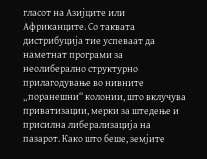гласот на Азијците или Африканците. Со таквата дистрибуција тие успеваат да наметнат програми за неолиберално структурно прилагодување во нивните „поранешни“ колонии, што вклучува приватизации, мерки за штедење и присилна либерализација на пазарот. Како што беше, земјите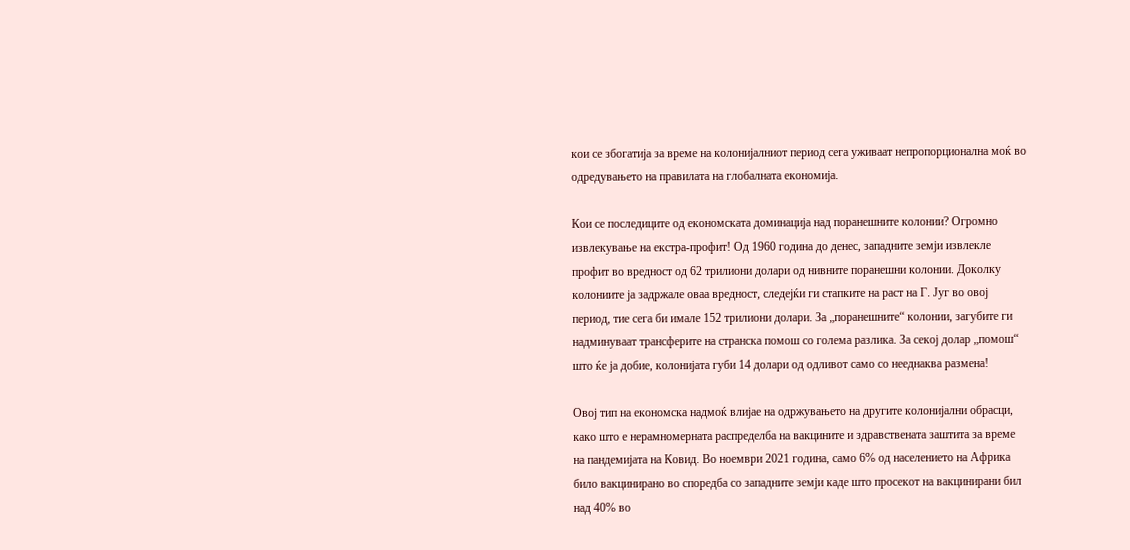кои се збогатија за време на колонијалниот период сега уживаат непропорционална моќ во одредувањето на правилата на глобалната економија.

Кои се последиците од економската доминација над поранешните колонии? Огромно извлекување на екстра-профит! Од 1960 година до денес, западните земји извлекле профит во вредност од 62 трилиони долари од нивните поранешни колонии. Доколку колониите ја задржале оваа вредност, следејќи ги стапките на раст на Г. Југ во овој период, тие сега би имале 152 трилиони долари. За „поранешните“ колонии, загубите ги надминуваат трансферите на странска помош со голема разлика. За секој долар „помош“ што ќе ја добие, колонијата губи 14 долари од одливот само со нееднаква размена!

Овој тип на економска надмоќ влијае на одржувањето на другите колонијални обрасци, како што е нерамномерната распределба на вакцините и здравствената заштита за време на пандемијата на Ковид. Во ноември 2021 година, само 6% од населението на Африка било вакцинирано во споредба со западните земји каде што просекот на вакцинирани бил над 40% во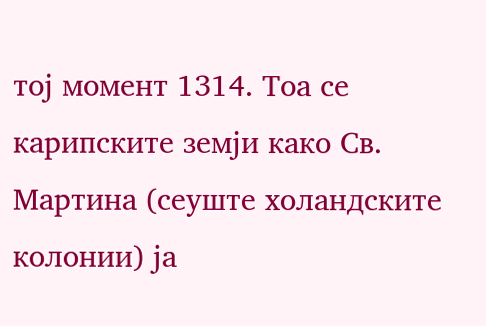тој момент 1314. Тоа се карипските земји како Св. Мартина (сеуште холандските колонии) ја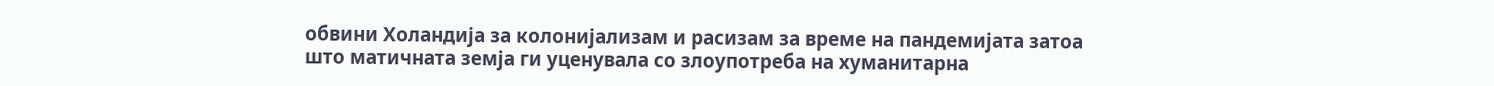обвини Холандија за колонијализам и расизам за време на пандемијата затоа што матичната земја ги уценувала со злоупотреба на хуманитарна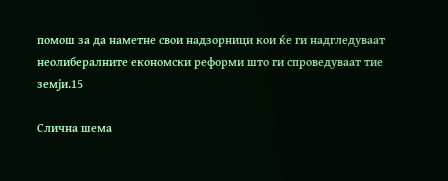помош за да наметне свои надзорници кои ќе ги надгледуваат неолибералните економски реформи што ги спроведуваат тие земји.15

Слична шема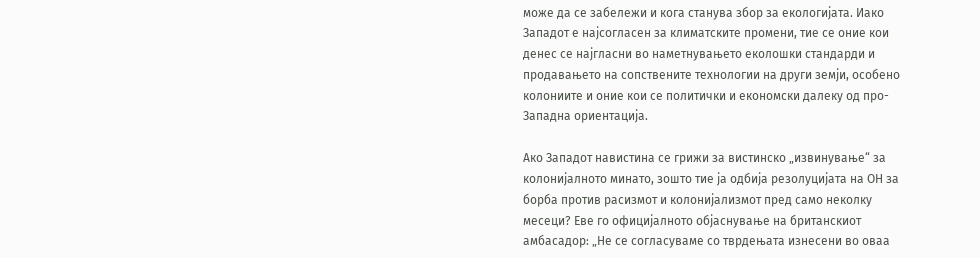може да се забележи и кога станува збор за екологијата. Иако Западот е најсогласен за климатските промени, тие се оние кои денес се најгласни во наметнувањето еколошки стандарди и продавањето на сопствените технологии на други земји, особено колониите и оние кои се политички и економски далеку од про- Западна ориентација.

Ако Западот навистина се грижи за вистинско „извинување“ за колонијалното минато, зошто тие ја одбија резолуцијата на ОН за борба против расизмот и колонијализмот пред само неколку месеци? Еве го официјалното објаснување на британскиот амбасадор: „Не се согласуваме со тврдењата изнесени во оваа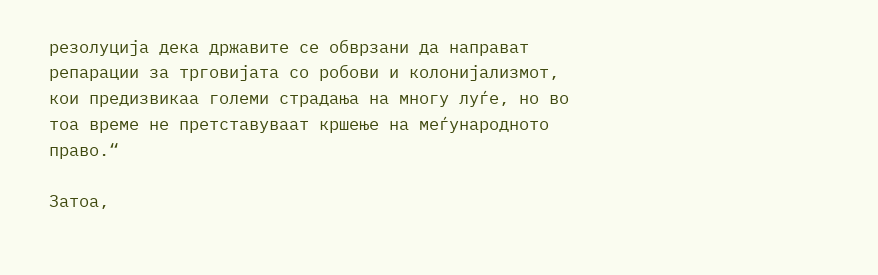резолуција дека државите се обврзани да направат репарации за трговијата со робови и колонијализмот, кои предизвикаа големи страдања на многу луѓе, но во тоа време не претставуваат кршење на меѓународното право.“

Затоа,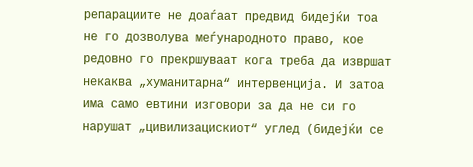репарациите не доаѓаат предвид бидејќи тоа не го дозволува меѓународното право, кое редовно го прекршуваат кога треба да извршат некаква „хуманитарна“ интервенција. И затоа има само евтини изговори за да не си го нарушат „цивилизацискиот“ углед (бидејќи се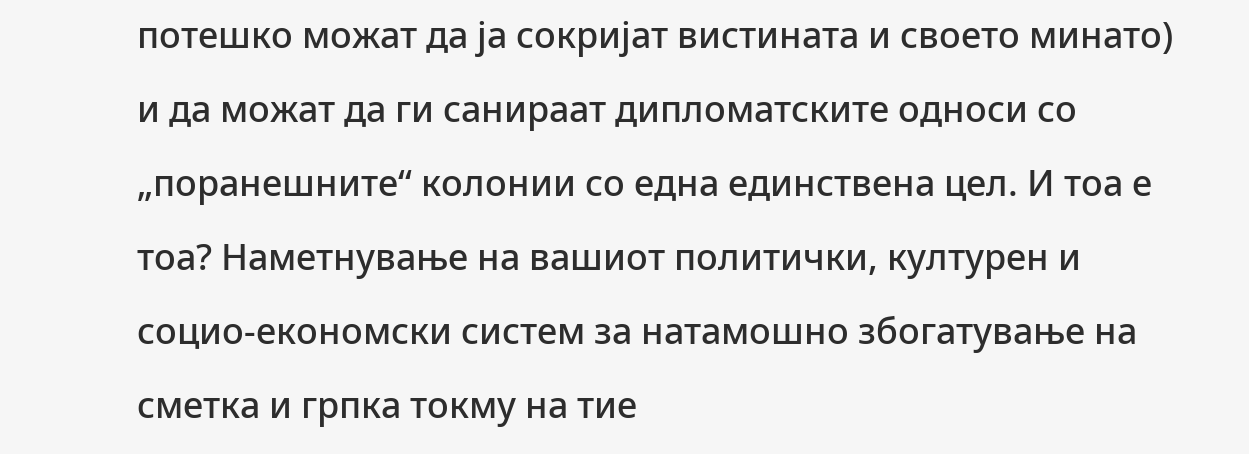потешко можат да ја сокријат вистината и своето минато) и да можат да ги санираат дипломатските односи со „поранешните“ колонии со една единствена цел. И тоа е тоа? Наметнување на вашиот политички, културен и социо-економски систем за натамошно збогатување на сметка и грпка токму на тие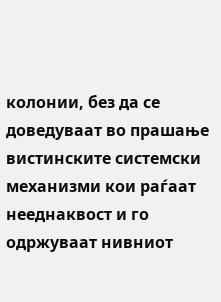колонии, без да се доведуваат во прашање вистинските системски механизми кои раѓаат нееднаквост и го одржуваат нивниот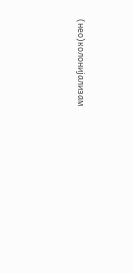(нео)колонијализам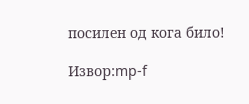посилен од кога било!

Извор:mp-f